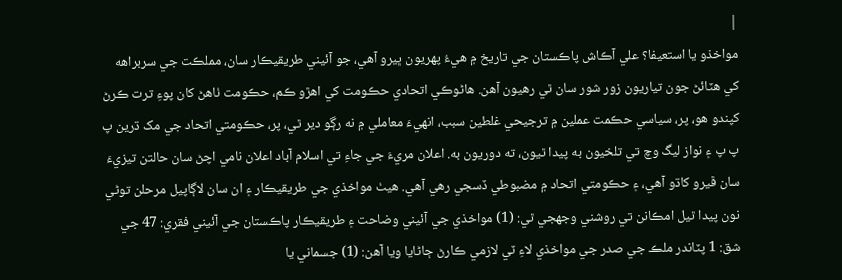|
مواخذو يا استعيفا؟ علي آڪاش پاڪستان جي تاريخ ۾ هيءُ پهريون ڀيرو آهي، جو آئيني طريقيڪار سان، مملڪت جي سربراهه کي هٽائڻ جون تياريون زور شور سان ٿي رهيون آهن. هاڻوڪي اتحادي حڪومت کي اهڙو ڪم، حڪومت ٺاهڻ کان پوءِ ترت ڪرڻ کپندو هو، پر، سياسي حڪمت عملين ۾ ترجيحي غلطين سبب، انهيءَ معاملي ۾ نه رڳو دير ٿي، پر، حڪومتي اتحاد جي مک ڌرين پ پ پ ۽ نواز ليگ وچ تي تلخيون به پيدا ٿيون، ته دوريون به. اعلان مريءَ جي جاءِ تي اسلام آباد اعلان نامي اچڻ سان حالتن تيزيءَ سان ڦيرو کاڌو آهي، ۽ حڪومتي اتحاد ۾ مضبوطي ڏسجي رهي آهي. هيٺ مواخذي جي طريقيڪار ۽ ان سان لاڳاپيل مرحلن توڻي نون پيدا ٿيل امڪانن تي روشني وجهجي ٿي: (1) مواخذي جي آئيني وضاحت ۽ طريقيڪار پاڪستان جي آئيني فقري: 47 جي شق: 1 پٽاندر ملڪ جي صدر جي مواخذي لاءِ ٽي لازمي ڪارڻ ڄاڻايا ويا آهن: (1) جسماني يا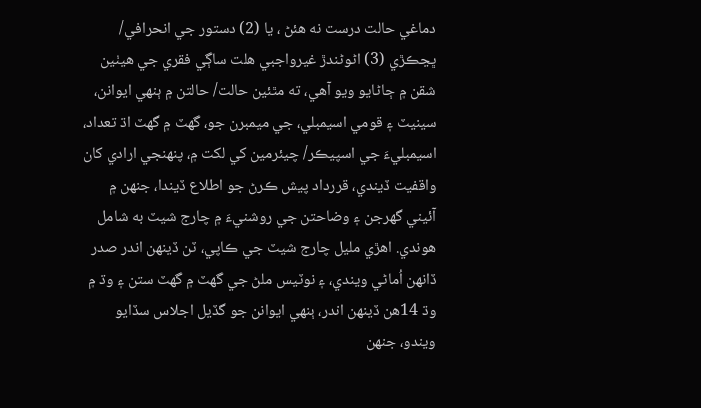دماغي حالت درست نه هئڻ ، يا (2) دستور جي انحرافي/ ڀڃڪڙي (3) اڻوڻندڙ غيرواجبي هلت ساڳي فقري جي هيٺين شقن ۾ ڄاڻايو ويو آهي، ته مٿئين حالت/ حالتن ۾ ٻنهي ايوانن، سينيٽ ۽ قومي اسيمبلي، جي ميمبرن جو، گهٽ ۾ گهٽ اڌ تعداد، اسيمبليءَ جي اسپيڪر/ چيئرمين کي لکت ۾، پنهنجي ارادي کان واقفيت ڏيندي، قررداد پيش ڪرڻ جو اطلاع ڏيندا، جنهن ۾ آئيني گهرجن ۽ وضاحتن جي روشنيءَ ۾ چارج شيٽ به شامل هوندي. اهڙي مليل چارج شيٽ جي ڪاپي، ٽن ڏينهن اندر صدر ڏانهن اُماڻي ويندي، ۽ نوٽيس ملڻ جي گهٽ ۾ گهٽ ستن ۽ وڌ ۾ وڌ 14هن ڏينهن اندر، ٻنهي ايوانن جو گڏيل اجلاس سڏايو ويندو، جنهن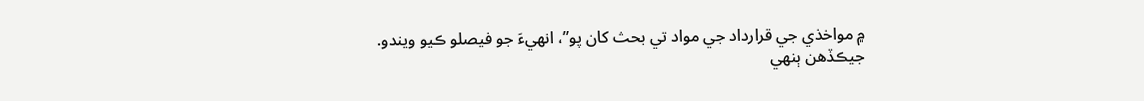۾ مواخذي جي قرارداد جي مواد تي بحث کان پو”، انهيءَ جو فيصلو ڪيو ويندو. جيڪڏهن ٻنهي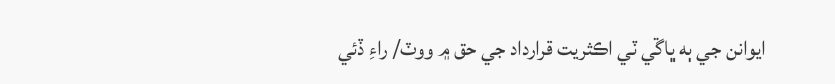ايوانن جي ٻه ڀاڱي ٽي اڪثريت قرارداد جي حق ۾ ووٽ/ راءِ ڏئي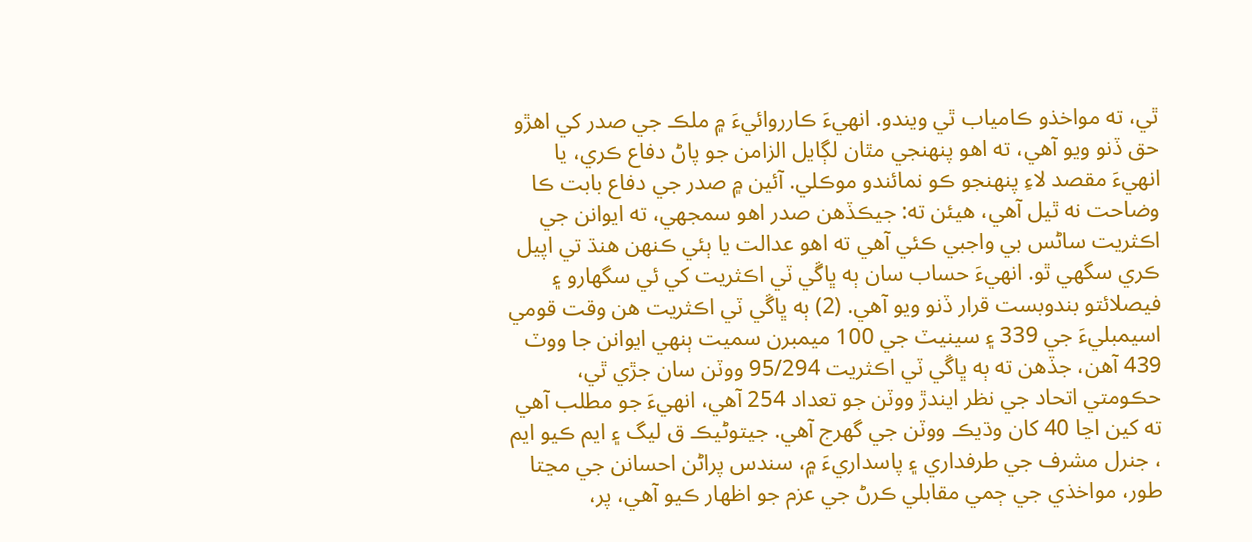ٿي، ته مواخذو ڪامياب ٿي ويندو. انهيءَ ڪارروائيءَ ۾ ملڪ جي صدر کي اهڙو حق ڏنو ويو آهي، ته اهو پنهنجي مٿان لڳايل الزامن جو پاڻ دفاع ڪري، يا انهيءَ مقصد لاءِ پنهنجو ڪو نمائندو موڪلي. آئين ۾ صدر جي دفاع بابت ڪا وضاحت نه ٿيل آهي، هيئن ته: جيڪڏهن صدر اهو سمجهي، ته ايوانن جي اڪثريت ساڻس بي واجبي ڪئي آهي ته اهو عدالت يا ٻئي ڪنهن هنڌ تي اپيل ڪري سگهي ٿو. انهيءَ حساب سان ٻه ڀاڱي ٽي اڪثريت کي ئي سگهارو ۽ فيصلائتو بندوبست قرار ڏنو ويو آهي. (2) ٻه ڀاڱي ٽي اڪثريت هن وقت قومي اسيمبليءَ جي 339 ۽ سينيٽ جي 100 ميمبرن سميت ٻنهي ايوانن جا ووٽ 439 آهن، جڏهن ته ٻه ڀاڱي ٽي اڪثريت 95/294 ووٽن سان جڙي ٿي، حڪومتي اتحاد جي نظر ايندڙ ووٽن جو تعداد 254 آهي، انهيءَ جو مطلب آهي ته کين اڃا 40 کان وڌيڪ ووٽن جي گهرج آهي. جيتوڻيڪ ق ليگ ۽ ايم ڪيو ايم ، جنرل مشرف جي طرفداري ۽ پاسداريءَ ۾، سندس پراڻن احسانن جي مڃتا طور، مواخذي جي ڄمي مقابلي ڪرڻ جي عزم جو اظهار ڪيو آهي، پر،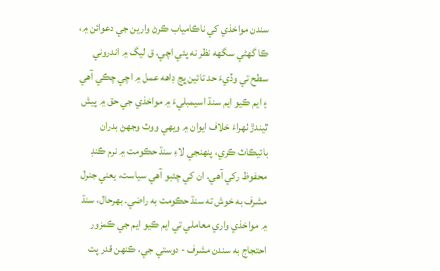سندن مواخذي کي ناڪامياب ڪرڻ وارين جي دعوائن ۾، ڪا گهڻي سگهه نظر نه پئي اچي. ق ليگ ۾ اندروني سطح تي وڏيءَ حد تائين ڀڃ ڊاهه عمل ۾ اچي چڪي آهي ۽ ايم ڪيو ايم سنڌ اسيمبليءَ ۾ مواخذي جي حق ۾ پيش ٿيندڙ ٺهراءَ خلاف ايوان ۾ ويهي ووٽ وجهڻ بدران بائيڪاٽ ڪري، پنهنجي لاءِ سنڌ حڪومت ۾ نرم ڪنڊ محفوظ رکي آهي. ان کي چئبو آهي سياست، يعني جنرل مشرف به خوش ته سنڌ حڪومت به راضي. بهرحال، سنڌ ۾ مواخذي واري معاملي تي ايم ڪيو ايم جي ڪمزور احتجاج به سندن مشرف - دوستي جي، ڪنهن قدر پت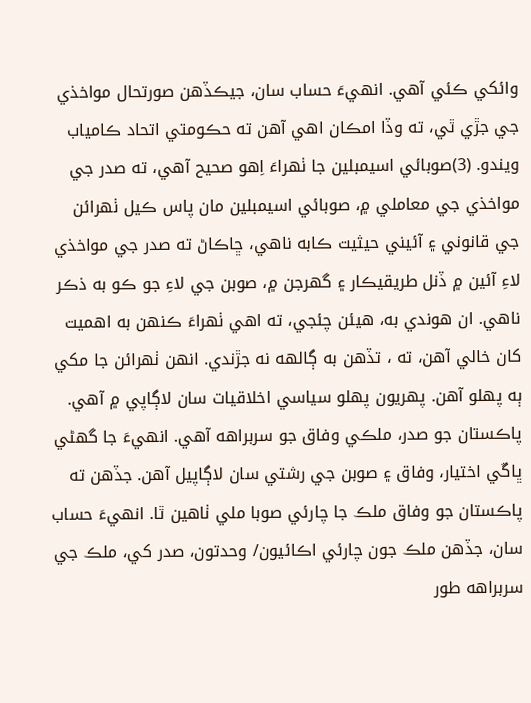وائکي ڪئي آهي. انهيءَ حساب سان، جيڪڏهن صورتحال مواخذي جي جڙي ٿي، ته وڏا امڪان اهي آهن ته حڪومتي اتحاد ڪامياب ويندو. (3)صوبائي اسيمبلين جا ٺهراءَ اِهو صحيح آهي، ته صدر جي مواخذي جي معاملي ۾، صوبائي اسيمبلين مان پاس ڪيل ٺهرائن جي قانوني ۽ آئيني حيثيت ڪابه ناهي، ڇاڪاڻ ته صدر جي مواخذي لاءِ آئين ۾ ڏنل طريقيڪار ۽ گهرجن ۾، صوبن جي لاءِ جو ڪو به ذڪر ناهي. ان هوندي به، هيئن چئجي، ته اهي ٺهراءَ ڪنهن به اهميت کان خالي آهن، ته ، تڏهن به ڳالهه نه جڙندي. انهن ٺهرائن جا مکي ٻه پهلو آهن. پهريون پهلو سياسي اخلاقيات سان لاڳاپي ۾ آهي. پاڪستان جو صدر، ملڪي وفاق جو سربراهه آهي. انهيءَ جا گهڻي ڀاڱي اختيار، وفاق ۽ صوبن جي رشتي سان لاڳاپيل آهن. جڏهن ته پاڪستان جو وفاق ملڪ جا چارئي صوبا ملي ٺاهين ٿا. انهيءَ حساب سان، جڏهن ملڪ جون چارئي اڪائيون/ وحدتون، صدر کي، ملڪ جي سربراهه طور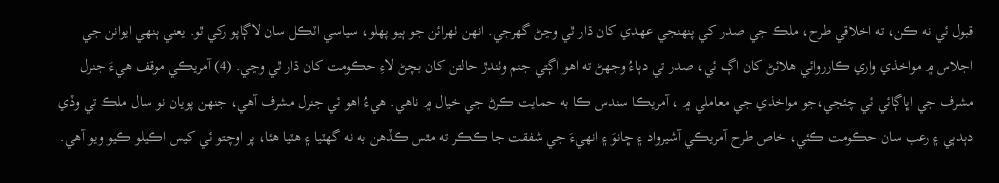قبول ئي نه ڪن، ته اخلاقي طرح، ملڪ جي صدر کي پنهنجي عهدي کان ڌار ٿي وڃڻ گهرجي. انهن ٺهرائن جو ٻيو پهلو، سياسي اٽڪل سان لاڳاپو رکي ٿو. يعني ٻنهي ايوانن جي اجلاس ۾ مواخذي واري ڪارروائي هلائڻ کان اڳ ئي، صدر تي دٻاءُ وجهڻ ته اهو اڳتي جنم وٺندڙ حالتن کان بچڻ لاءِ حڪومت کان ڌار ٿي وڃي. (4) آمريڪي موقف هيءَ جنرل مشرف جي اڀاڳائي ئي چئجي،جو مواخذي جي معاملي ۾ ، آمريڪا سندس ڪا به حمايت ڪرڻ جي خيال ۾ ناهي. هيءُ اهو ئي جنرل مشرف آهي، جنهن پويان نو سال ملڪ تي وڏي دٻدٻي ۽ رعب سان حڪومت ڪئي، خاص طرح آمريڪي آشيرواد ۽ ڇانوَ ۽ انهيءَ جي شفقت جا ڪڪر ته مٿس ڪڏهن به نه گهٽيا ۽ هٽيا هئا، پر اوچتو ئي کيس اڪيلو ڪيو ويو آهي.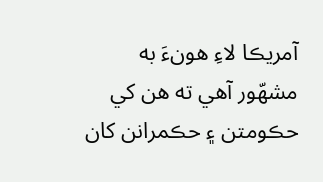آمريڪا لاءِ هونءَ به مشهّور آهي ته هن کي حڪومتن ۽ حڪمرانن کان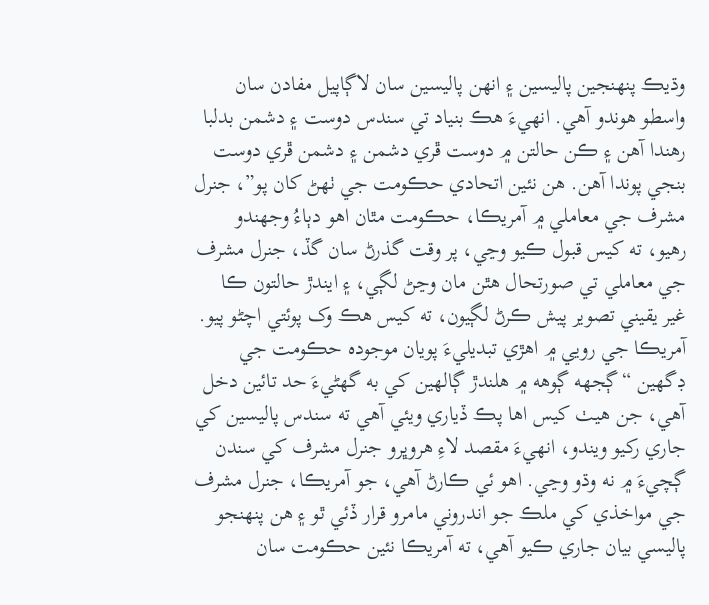وڌيڪ پنهنجين پاليسين ۽ انهن پاليسين سان لاڳاپيل مفادن سان واسطو هوندو آهي. انهيءَ هڪ بنياد تي سندس دوست ۽ دشمن بدلبا رهندا آهن ۽ ڪن حالتن ۾ دوست ڦري دشمن ۽ دشمن ڦري دوست بنجي پوندا آهن. هن نئين اتحادي حڪومت جي ٺهڻ کان پو”، جنرل مشرف جي معاملي ۾ آمريڪا، حڪومت مٿان اهو دٻاءُ وجهندو رهيو، ته کيس قبول ڪيو وڃي، پر وقت گذرڻ سان گڏ، جنرل مشرف جي معاملي تي صورتحال هٿن مان وڃڻ لڳي، ۽ ايندڙ حالتون ڪا غير يقيني تصوير پيش ڪرڻ لڳيون، ته کيس هڪ وک پوئتي اچڻو پيو. آمريڪا جي رويي ۾ اهڙي تبديليءَ پويان موجوده حڪومت جي ڊگهين “ڳجهه ڳوهه ۾ هلندڙ ڳالهين کي به گهڻيءَ حد تائين دخل آهي، جن هيٺ کيس اها پڪ ڏياري ويئي آهي ته سندس پاليسين کي جاري رکيو ويندو، انهيءَ مقصد لاءِ هروڀرو جنرل مشرف کي سندن ڳچيءَ ۾ نه وڌو وڃي. اهو ئي ڪارڻ آهي، جو آمريڪا، جنرل مشرف جي مواخذي کي ملڪ جو اندروني مامرو قرار ڏئي ٿو ۽ هن پنهنجو پاليسي بيان جاري ڪيو آهي، ته آمريڪا نئين حڪومت سان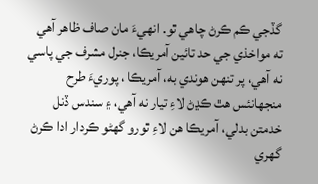گڏجي ڪم ڪرڻ چاهي ٿو. انهيءَ مان صاف ظاهر آهي ته مواخذي جي حد تائين آمريڪا، جنرل مشرف جي پاسي نه آهي، پر تنهن هوندي به، آمريڪا ، پوريءَ طرح منجهانئس هٿ ڪڍڻ لاءِ تيار نه آهي، ۽ سندس ڏنل خدمتن بدلي، آمريڪا هن لاءِ ٿورو گهڻو ڪردار ادا ڪرڻ گهري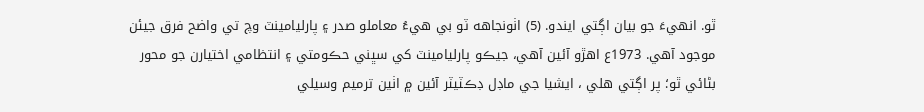ٿو. انهيءَ جو بيان اڳتي ايندو. (5) اٺونجاهه ٽو بي هيءُ معاملو صدر ۽ پارليامينٽ وچ تي واضح فرق جيئن موجود آهي. 1973ع اهڙو آئين آهي، جيڪو پارليامينٽ کي سڀني حڪومتي ۽ انتظامي اختيارن جو محور بڻائي ٿو؛ پر اڳتي هلي ، ايشيا جي ماڊل ڊڪٽيٽر آئين ۾ اٺين ترميم وسيلي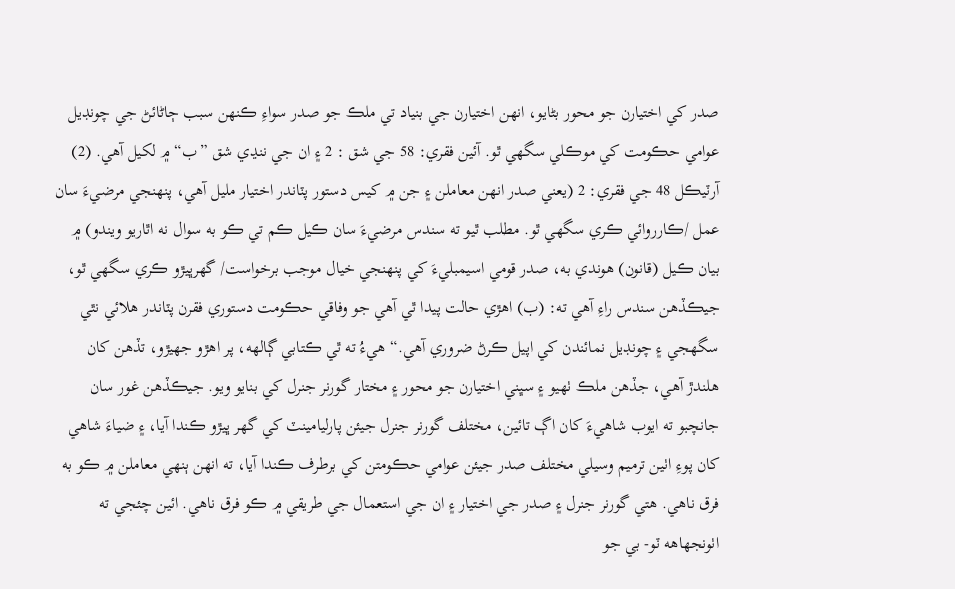صدر کي اختيارن جو محور بڻايو، انهن اختيارن جي بنياد تي ملڪ جو صدر سواءِ ڪنهن سبب ڄاڻائڻ جي چونڊيل عوامي حڪومت کي موڪلي سگهي ٿو. آئين فقري: 58 جي شق : 2 ۽ ان جي ننڍي شق ”ب“ ۾ لکيل آهي. (2) آرٽيڪل 48 جي فقري: 2 (يعني صدر انهن معاملن ۽ جن ۾ کيس دستور پٽاندر اختيار مليل آهي، پنهنجي مرضيءَ سان عمل /ڪارروائي ڪري سگهي ٿو. مطلب ٿيو ته سندس مرضيءَ سان ڪيل ڪم تي ڪو به سوال نه اٿاريو ويندو) ۾ بيان ڪيل (قانون) هوندي به، صدر قومي اسيمبليءَ کي پنهنجي خيال موجب برخواست/ گهرڀيڙو ڪري سگهي ٿو، جيڪڏهن سندس راءِ آهي ته: (ب) اهڙي حالت پيدا ٿي آهي جو وفاقي حڪومت دستوري فقرن پٽاندر هلائي نٿي سگهجي ۽ چونڊيل نمائندن کي اپيل ڪرڻ ضروري آهي.“ هيءُ ته ٿي ڪتابي ڳالهه، پر اهڙو جهيڙو، تڏهن کان هلندڙ آهي، جڏهن ملڪ ٺهيو ۽ سڀني اختيارن جو محور ۽ مختار گورنر جنرل کي بنايو ويو. جيڪڏهن غور سان جانچبو ته ايوب شاهيءَ کان اڳ تائين، مختلف گورنر جنرل جيئن پارليامينٽ کي گهر ڀيڙو ڪندا آيا، ۽ ضياءَ شاهي کان پوءِ اٺين ترميم وسيلي مختلف صدر جيئن عوامي حڪومتن کي برطرف ڪندا آيا، ته انهن ٻنهي معاملن ۾ ڪو به فرق ناهي. هتي گورنر جنرل ۽ صدر جي اختيار ۽ ان جي استعمال جي طريقي ۾ ڪو فرق ناهي. ائين چئجي ته اٺونجهاهه ٽو- بي جو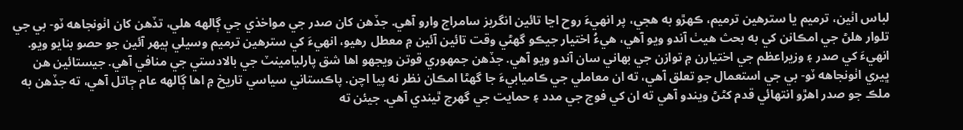لباس اٺين، ترميم يا سترهين ترميم، ڪهڙو به هجي، پر انهيءَ روح اڃا تائين انگريز سامراج وارو آهي. جڏهن کان صدر جي مواخذي جي ڳالهه هلي، تڏهن کان اٺونجاهه ٽو- بي جي تلوار هلڻ جي امڪانن کي به بحث هيٺ آندو ويو آهي، هيءُ اختيار جيڪو گهڻي وقت تائين آئين ۾ معطل رهيو، انهيءَ کي سترهين ترميم وسيلي ٻيهر آئين جو حصو بنايو ويو. انهيءَ کي صدر ۽ وزيراعظم جي اختيارن ۾ توازن جي بهاني سان آندو ويو آهي. جڏهن جمهوري قوتن ويجهو اها شق پارليامينٽ جي بالادستي جي منافي آهي. جيستائين هن ڀيري اٺونجاهه ٽو- بي جي استعمال جو تعلق آهي، ته ان معاملي جي ڪاميابيءَ جا گهڻا امڪان نظر نه پيا اچن. پاڪستاني سياسي تاريخ ۾ اها ڳالهه عام ڄاتل آهي، ته جڏهن به ملڪ جو صدر اهڙو انتهائي قدم کڻڻ ويندو آهي ته ان کي فوج جي مدد ۽ حمايت جي گهرج ٿيندي آهي. جيئن ته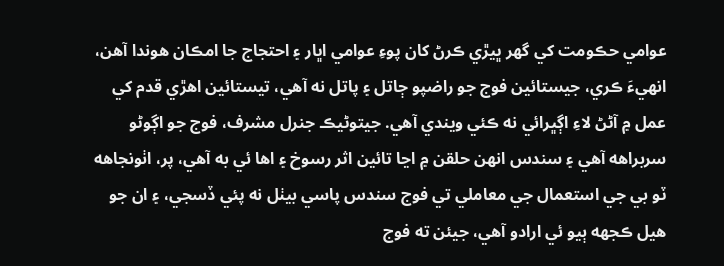عوامي حڪومت کي گهر ڀيڙي ڪرڻ کان پوءِ عوامي اڀار ۽ احتجاج جا امڪان هوندا آهن، انهيءَ ڪري، جيستائين فوج جو راضپو ڄاتل ۽ پاتل نه آهي، تيستائين اهڙي قدم کي عمل ۾ آڻڻ لاءِ اڳڀرائي نه ڪئي ويندي آهي. جيتوڻيڪ جنرل مشرف، فوج جو اڳوڻو سربراهه آهي ۽ سندس انهن حلقن ۾ اڃا تائين اثر رسوخ ۽ اها ئي به آهي، پر، اٺونجاهه ٽو بي جي استعمال جي معاملي تي فوج سندس پاسي بيٺل نه پئي ڏسجي، ۽ ان جو هيل ڪجهه ٻيو ئي ارادو آهي، جيئن ته فوج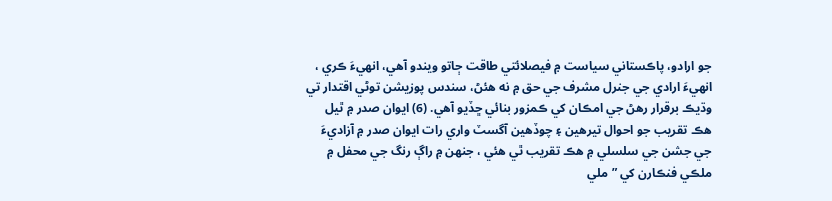جو ارادو، پاڪستاني سياست ۾ فيصلائتي طاقت ڄاتو ويندو آهي، انهيءَ ڪري ، انهيءَ ارادي جي جنرل مشرف جي حق ۾ نه هئڻ، سندس پوزيشن توڻي اقتدار تي وڌيڪ برقرار رهڻ جي امڪان کي ڪمزور بنائي ڇڏيو آهي. (6) ايوان صدر ۾ ٿيل هڪ تقريب جو احوال تيرهين ۽ چوڏهين آگسٽ واري رات ايوان صدر ۾ آزاديءَ جي جشن جي سلسلي ۾ هڪ تقريب ٿي هئي ، جنهن ۾ راڳ رنگ جي محفل ۾ ملڪي فنڪارن کي ”ملي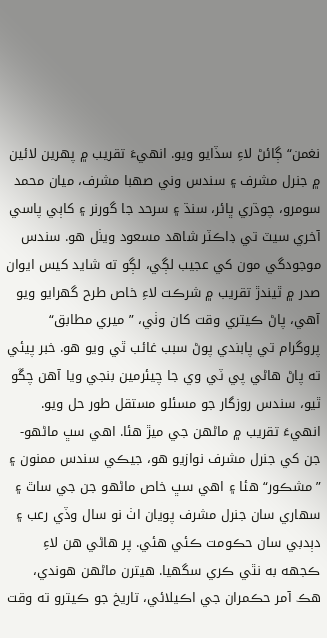نغمن“ ڳائڻ لاءِ سڏايو ويو. انهيءَ تقريب ۾ پهرين لائين ۾ جنرل مشرف ۽ سندس وني صهبا مشرف، ميان محمد سومرو، چوڌري ڀائر، سنڌ ۽ سرحد جا گورنر ۽ کاٻي پاسي آخري سيٽ تي ڊاڪٽر شاهد مسعود ويٺل هو. سندس موجودگي مون کي عجيب لڳي، لڳو ته شايد کيس ايوان صدر ۾ ٿيندڙ تقريب ۾ شرڪت لاءِ خاص طرح گهرايو ويو آهي، پاڻ ڪيتري وقت کان وٺي، ”ميري مطابق“ پروگرام تي پابندي پوڻ سبب غائب ٿي ويو هو. خبر پيئي ته پاڻ هاڻي پي ٽي وي جا چيئرمين بنجي ويا آهن چڱو ٿيو، سندس روزگار جو مسئلو مستقل طور حل ويو. انهيءَ تقريب ۾ ماڻهن جي ميڙ هئا. اهي سڀ ماڻهو- جن کي جنرل مشرف نوازيو هو، جيڪي سندس ممنون ۽ ”مشڪور“ هئا ۽ اهي سڀ خاص ماڻهو جن جي ساٿ ۽ سهاري سان جنرل مشرف پويان اٺ نو سال وڏي رعب ۽ دٻدبي سان حڪومت ڪئي هئي. پر هاڻي هن لاءِ ڪجهه به نٿي ڪري سگهيا. هيترن ماڻهن هوندي، هڪ آمر حڪمران جي اڪيلائي، تاريخ جو ڪيترو ته وقت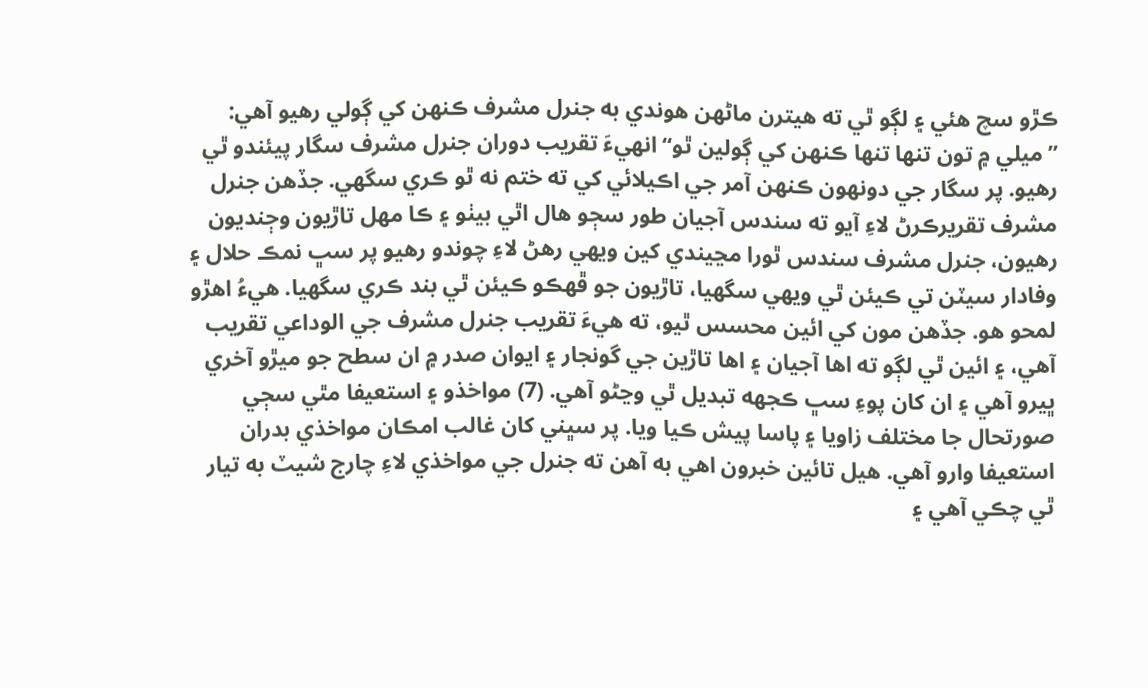ڪڙو سچ هئي ۽ لڳو ٿي ته هيترن ماڻهن هوندي به جنرل مشرف ڪنهن کي ڳولي رهيو آهي: ”ميلي ۾ تون تنها تنها ڪنهن کي ڳولين ٿو“ انهيءَ تقريب دوران جنرل مشرف سگار پيئندو ٿي رهيو. پر سگار جي دونهون ڪنهن آمر جي اڪيلائي کي ته ختم نه ٿو ڪري سگهي. جڏهن جنرل مشرف تقريرڪرڻ لاءِ آيو ته سندس آجيان طور سڄو هال اٿي بيٺو ۽ ڪا مهل تاڙيون وڄنديون رهيون، جنرل مشرف سندس ٿورا مڃيندي کين ويهي رهڻ لاءِ چوندو رهيو پر سڀ نمڪ حلال ۽ وفادار سيٽن تي ڪيئن ٿي ويهي سگهيا، تاڙيون جو ڦهڪو ڪيئن ٿي بند ڪري سگهيا. هيءُ اهڙو لمحو هو. جڏهن مون کي ائين محسس ٿيو، ته هيءَ تقريب جنرل مشرف جي الوداعي تقريب آهي، ۽ ائين ٿي لڳو ته اها آجيان ۽ اها تاڙين جي گونجار ۽ ايوان صدر ۾ ان سطح جو ميڙو آخري ڀيرو آهي ۽ ان کان پوءِ سڀ ڪجهه تبديل ٿي وڃڻو آهي. (7) مواخذو ۽ استعيفا مٿي سڄي صورتحال جا مختلف زاويا ۽ پاسا پيش ڪيا ويا. پر سڀني کان غالب امڪان مواخذي بدران استعيفا وارو آهي. هيل تائين خبرون اهي به آهن ته جنرل جي مواخذي لاءِ چارج شيٽ به تيار ٿي چڪي آهي ۽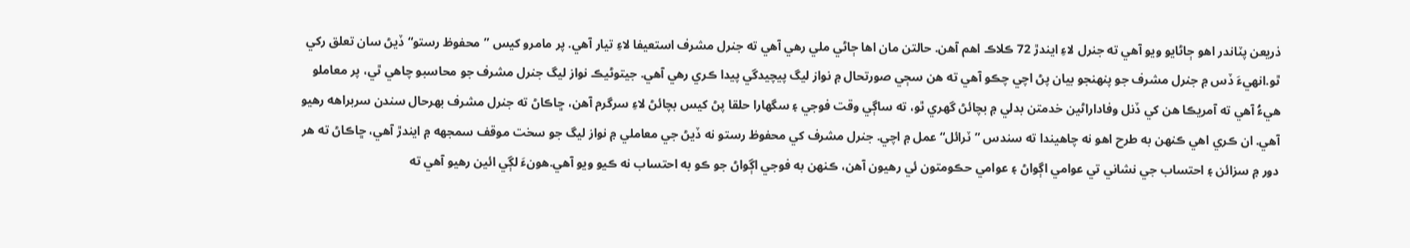ذريعن پٽاندر اهو ڄاڻايو ويو آهي ته جنرل لاءِ ايندڙ 72 ڪلاڪ اهم آهن. حالتن مان اها ڄاڻي ملي رهي آهي ته جنرل مشرف استعيفا لاءِ تيار آهي. پر مامرو کيس ”محفوظ رستو“ ڏيڻ سان تعلق رکي ٿو.انهيءَ ڏس ۾ جنرل مشرف جو پنهنجو بيان پڻ اچي چڪو آهي ته هن سڄي صورتحال ۾ نواز ليگ پيچيدگي پيدا ڪري رهي آهي. جيتوڻيڪ نواز ليگ جنرل مشرف جو محاسبو چاهي ٿي، پر معاملو هيءُ آهي ته آمريڪا هن کي ڏنل وفاداراڻين خدمتن بدلي ۾ بچائڻ گهري ٿو، ته ساڳي وقت فوجي ۽ سگهارا حلقا پڻ کيس بچائڻ لاءِ سرگرم آهن، ڇاڪاڻ ته جنرل مشرف بهرحال سندن سربراهه رهيو آهي. ان ڪري اهي ڪنهن به طرح اهو نه چاهيندا ته سندس ”ٽرائل“ عمل ۾ اچي. جنرل مشرف کي محفوظ رستو نه ڏيڻ جي معاملي ۾ نواز ليگ جو سخت موقف سمجهه ۾ ايندڙ آهي، ڇاڪاڻ ته هر دور ۾ سزائن ۽ احتساب جي نشاني تي عوامي اڳواڻ ۽ عوامي حڪومتون ئي رهيون آهن، ڪنهن به فوجي اڳواڻ جو ڪو به احتساب نه ڪيو ويو آهي.هونءَ لڳي ائين رهيو آهي ته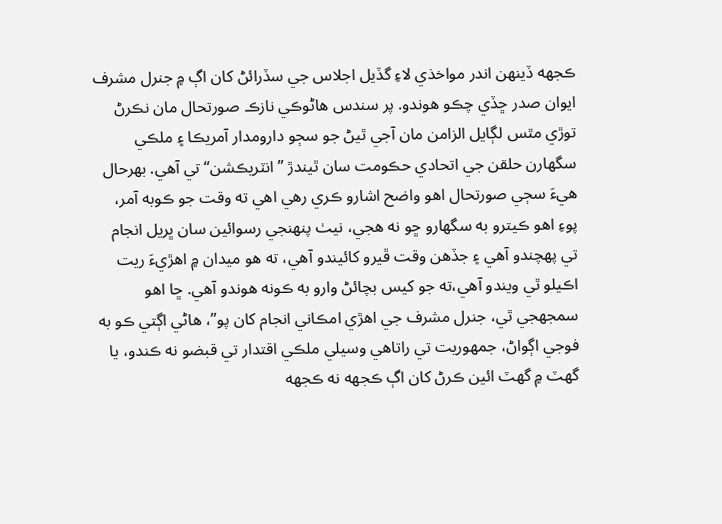ڪجهه ڏينهن اندر مواخذي لاءِ گڏيل اجلاس جي سڏرائڻ کان اڳ ۾ جنرل مشرف ايوان صدر ڇڏي چڪو هوندو. پر سندس هاڻوڪي نازڪ صورتحال مان نڪرڻ توڙي مٿس لڳايل الزامن مان آجي ٿيڻ جو سڄو دارومدار آمريڪا ۽ ملڪي سگهارن حلقن جي اتحادي حڪومت سان ٿيندڙ ”انٽريڪشن“ تي آهي. بهرحال هيءَ سڄي صورتحال اهو واضح اشارو ڪري رهي اهي ته وقت جو ڪوبه آمر، پوءِ اهو ڪيترو به سگهارو ڇو نه هجي، نيٺ پنهنجي رسوائين سان ڀريل انجام تي پهچندو آهي ۽ جڏهن وقت ڦيرو کائيندو آهي، ته هو ميدان ۾ اهڙيءَ ريت اڪيلو ٿي ويندو آهي،ته جو کيس بچائڻ وارو به ڪونه هوندو آهي. ڇا اهو سمجهجي ٿي، جنرل مشرف جي اهڙي امڪاني انجام کان پو”، هاڻي اڳتي ڪو به فوجي اڳواڻ، جمهوريت تي راتاهي وسيلي ملڪي اقتدار تي قبضو نه ڪندو، يا گهٽ ۾ گهٽ ائين ڪرڻ کان اڳ ڪجهه نه ڪجهه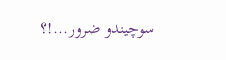سوچيندو ضرور...!؟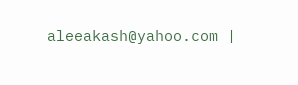aleeakash@yahoo.com |